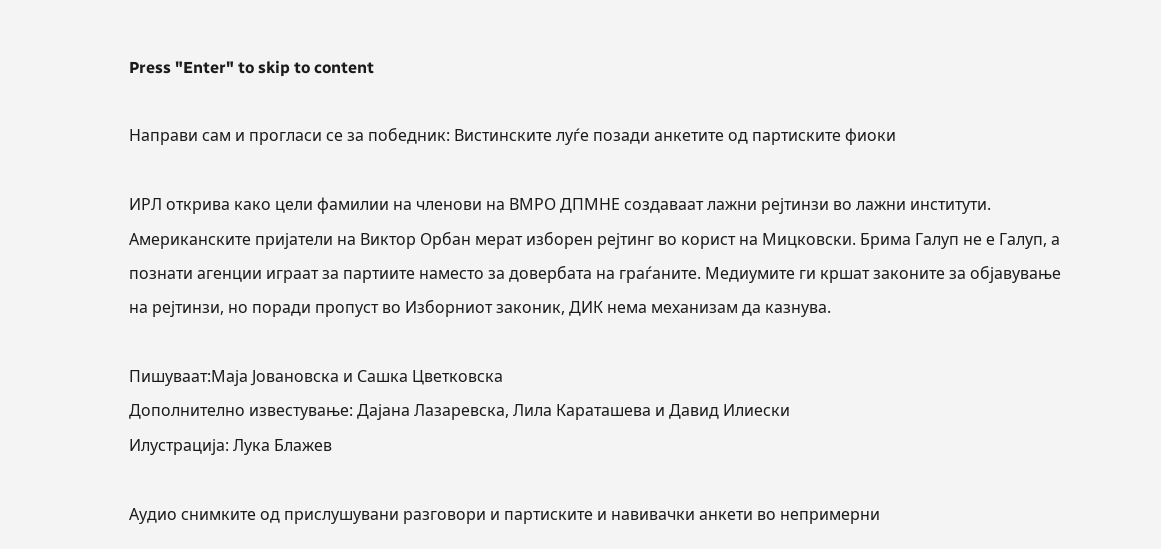Press "Enter" to skip to content

Направи сам и прогласи се за победник: Вистинските луѓе позади анкетите од партиските фиоки

ИРЛ открива како цели фамилии на членови на ВМРО ДПМНЕ создаваат лажни рејтинзи во лажни институти. Американските пријатели на Виктор Орбан мерат изборен рејтинг во корист на Мицковски. Брима Галуп не е Галуп, а познати агенции играат за партиите наместо за довербата на граѓаните. Медиумите ги кршат законите за објавување на рејтинзи, но поради пропуст во Изборниот законик, ДИК нема механизам да казнува.

Пишуваат:Маја Јовановска и Сашка Цветковска
Дополнително известување: Дајана Лазаревска, Лила Караташева и Давид Илиески
Илустрација: Лука Блажев

Аудио снимките од прислушувани разговори и партиските и навивачки анкети во непримерни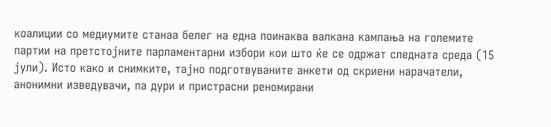коалиции со медиумите станаа белег на една поинаква валкана кампања на големите партии на претстојните парламентарни избори кои што ќе се одржат следната среда (15 јули). Исто како и снимките, тајно подготвуваните анкети од скриени нарачатели, анонимни изведувачи, па дури и пристрасни реномирани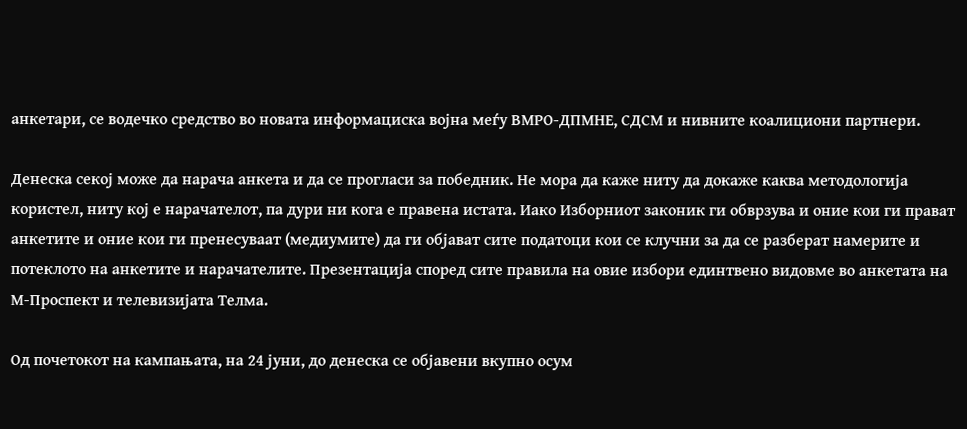анкетари, се водечко средство во новата информациска војна меѓу ВМРО-ДПМНЕ, СДСМ и нивните коалициони партнери.

Денеска секој може да нарача анкета и да се прогласи за победник. Не мора да каже ниту да докаже каква методологија користел, ниту кој е нарачателот, па дури ни кога е правена истата. Иако Изборниот законик ги обврзува и оние кои ги прават анкетите и оние кои ги пренесуваат (медиумите) да ги објават сите податоци кои се клучни за да се разберат намерите и потеклото на анкетите и нарачателите. Презентација според сите правила на овие избори единтвено видовме во анкетата на М-Проспект и телевизијата Телма.

Од почетокот на кампањата, на 24 јуни, до денеска се објавени вкупно осум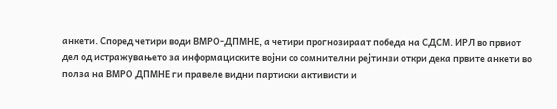анкети. Според четири води ВМРО-ДПМНЕ, а четири прогнозираат победа на СДСМ. ИРЛ во првиот дел од истражувањето за информациските војни со сомнителни рејтинзи откри дека првите анкети во полза на ВМРО ДПМНЕ ги правеле видни партиски активисти и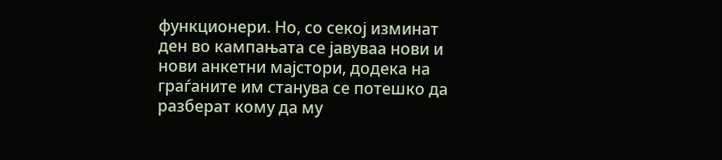функционери. Но, со секој изминат ден во кампањата се јавуваа нови и нови анкетни мајстори, додека на граѓаните им станува се потешко да разберат кому да му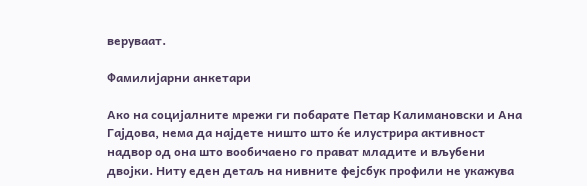веруваат.

Фамилијарни анкетари

Ако на социјалните мрежи ги побарате Петар Калимановски и Ана Гајдова, нема да најдете ништо што ќе илустрира активност надвор од она што вообичаено го прават младите и вљубени двојки. Ниту еден детаљ на нивните фејсбук профили не укажува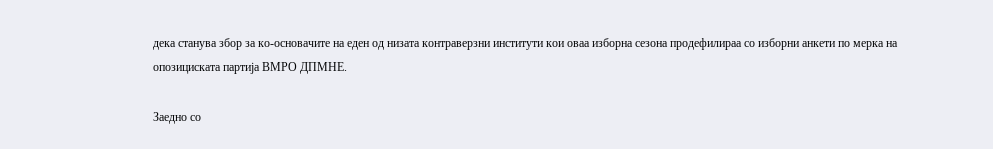дека станува збор за ко-основачите на еден од низата контраверзни институти кои оваа изборна сезона продефилираа со изборни анкети по мерка на опозициската партија ВМРО ДПМНЕ.

Заедно со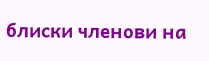блиски членови на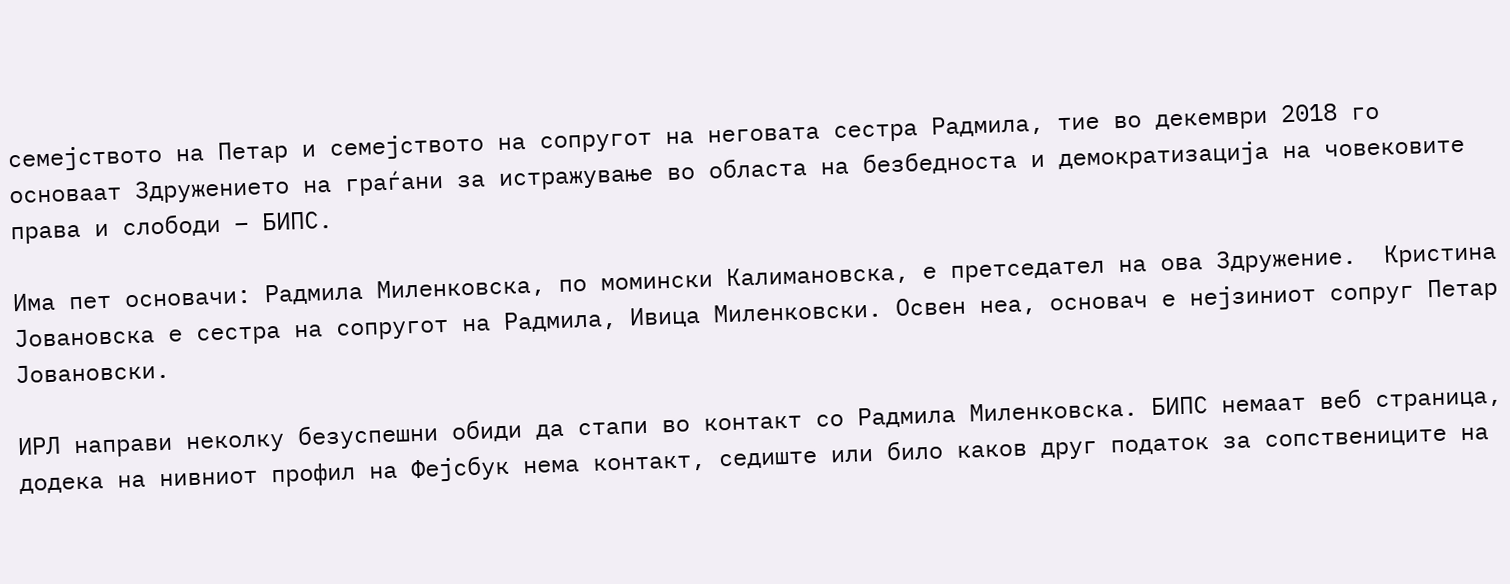семејството на Петар и семејството на сопругот на неговата сестра Радмила, тие во декември 2018 го основаат Здружението на граѓани за истражување во областа на безбедноста и демократизација на човековите права и слободи – БИПС.

Има пет основачи: Радмила Миленковска, по момински Калимановска, е претседател на ова Здружение.  Кристина Јовановска е сестра на сопругот на Радмила, Ивица Миленковски. Освен неа, основач е нејзиниот сопруг Петар Јовановски.

ИРЛ направи неколку безуспешни обиди да стапи во контакт со Радмила Миленковска. БИПС немаат веб страница, додека на нивниот профил на Фејсбук нема контакт, седиште или било каков друг податок за сопствениците на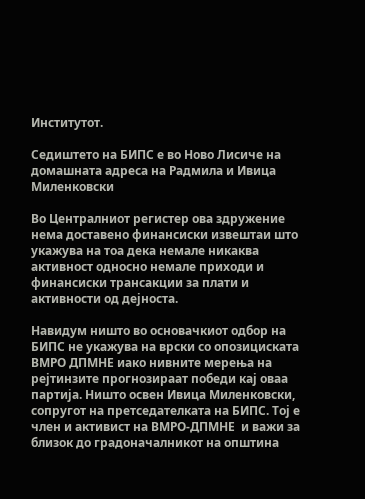Институтот.

Седиштето на БИПС е во Ново Лисиче на домашната адреса на Радмила и Ивица Миленковски

Во Централниот регистер ова здружение нема доставено финансиски извештаи што укажува на тоа дека немале никаква активност односно немале приходи и финансиски трансакции за плати и активности од дејноста.

Навидум ништо во основачкиот одбор на БИПС не укажува на врски со опозициската ВМРО ДПМНЕ иако нивните мерења на рејтинзите прогнозираат победи кај оваа партија. Ништо освен Ивица Миленковски, сопругот на претседателката на БИПС. Тој е член и активист на ВМРО-ДПМНЕ  и важи за близок до градоначалникот на општина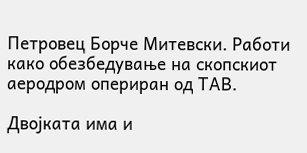Петровец Борче Митевски. Работи како обезбедување на скопскиот аеродром опериран од ТАВ.

Двојката има и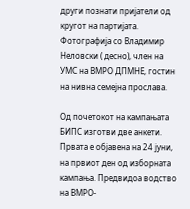други познати пријатели од кругот на партијата. Фотографија со Владимир Неловски ( десно), член на УМС на ВМРО ДПМНЕ, гостин на нивна семејна прослава.

Од почетокот на кампањата БИПС изготви две анкети. Првата е објавена на 24 јуни, на првиот ден од изборната кампања. Предвидоа водство на ВМРО-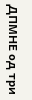ДПМНЕ од три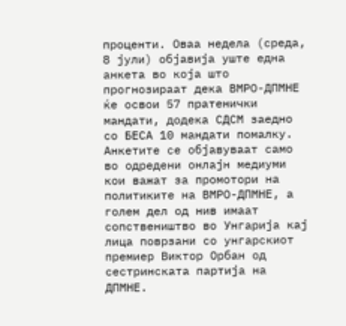проценти. Оваа недела (среда, 8 јули) објавија уште една анкета во која што прогнозираат дека ВМРО-ДПМНЕ ќе освои 57 пратенички мандати, додека СДСМ заедно со БЕСА 10 мандати помалку. Анкетите се објавуваат само во одредени онлајн медиуми кои важат за промотори на политиките на ВМРО-ДПМНЕ, а голем дел од нив имаат сопствеништво во Унгарија кај лица поврзани со унгарскиот премиер Виктор Орбан од сестринската партија на ДПМНЕ.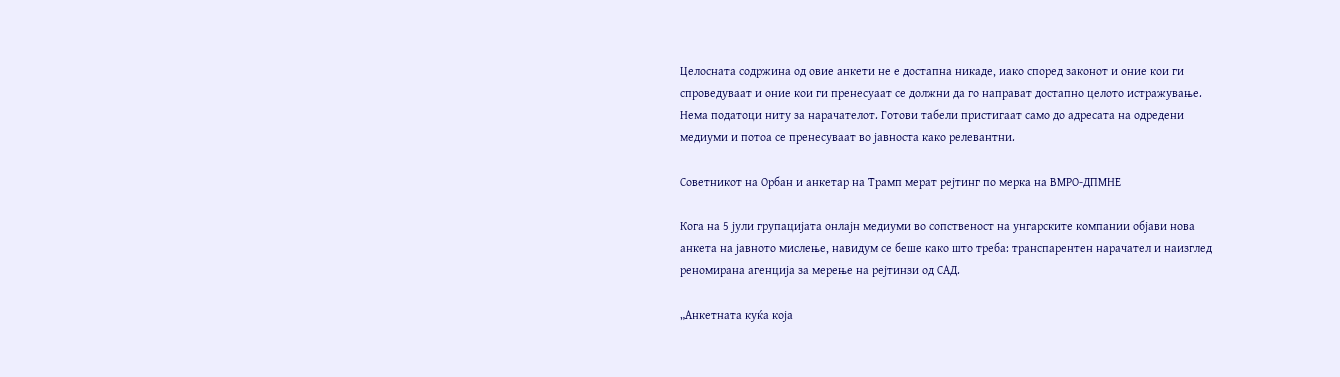Целосната содржина од овие анкети не е достапна никаде, иако според законот и оние кои ги спроведуваат и оние кои ги пренесуаат се должни да го направат достапно целото истражување. Нема податоци ниту за нарачателот. Готови табели пристигаат само до адресата на одредени медиуми и потоа се пренесуваат во јавноста како релевантни.

Советникот на Орбан и анкетар на Трамп мерат рејтинг по мерка на ВМРО-ДПМНЕ

Кога на 5 јули групацијата онлајн медиуми во сопственост на унгарските компании објави нова анкета на јавното мислење, навидум се беше како што треба: транспарентен нарачател и наизглед реномирана агенција за мерење на рејтинзи од САД.

„Анкетната куќа која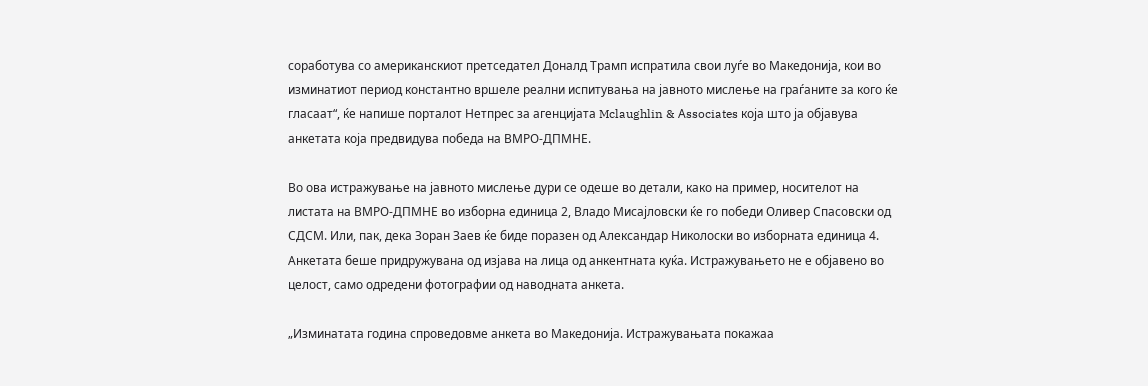соработува со американскиот претседател Доналд Трамп испратила свои луѓе во Македонија, кои во изминатиот период константно вршеле реални испитувања на јавното мислење на граѓаните за кого ќе гласаат“, ќе напише порталот Нетпрес за агенцијата Mclaughlin & Аssociates која што ја објавува анкетата која предвидува победа на ВМРО-ДПМНЕ.

Во ова истражување на јавното мислење дури се одеше во детали, како на пример, носителот на листата на ВМРО-ДПМНЕ во изборна единица 2, Владо Мисајловски ќе го победи Оливер Спасовски од СДСМ. Или, пак, дека Зоран Заев ќе биде поразен од Александар Николоски во изборната единица 4. Анкетата беше придружувана од изјава на лица од анкентната куќа. Истражувањето не е објавено во целост, само одредени фотографии од наводната анкета.

„Изминатата година спроведовме анкета во Македонија. Истражувањата покажаа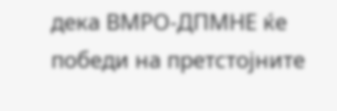дека ВМРО-ДПМНЕ ќе победи на претстојните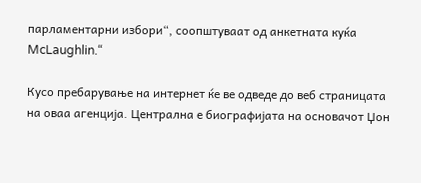парламентарни избори“, соопштуваат од анкетната куќа McLaughlin.“

Кусо пребарување на интернет ќе ве одведе до веб страницата на оваа агенција. Централна е биографијата на основачот Џон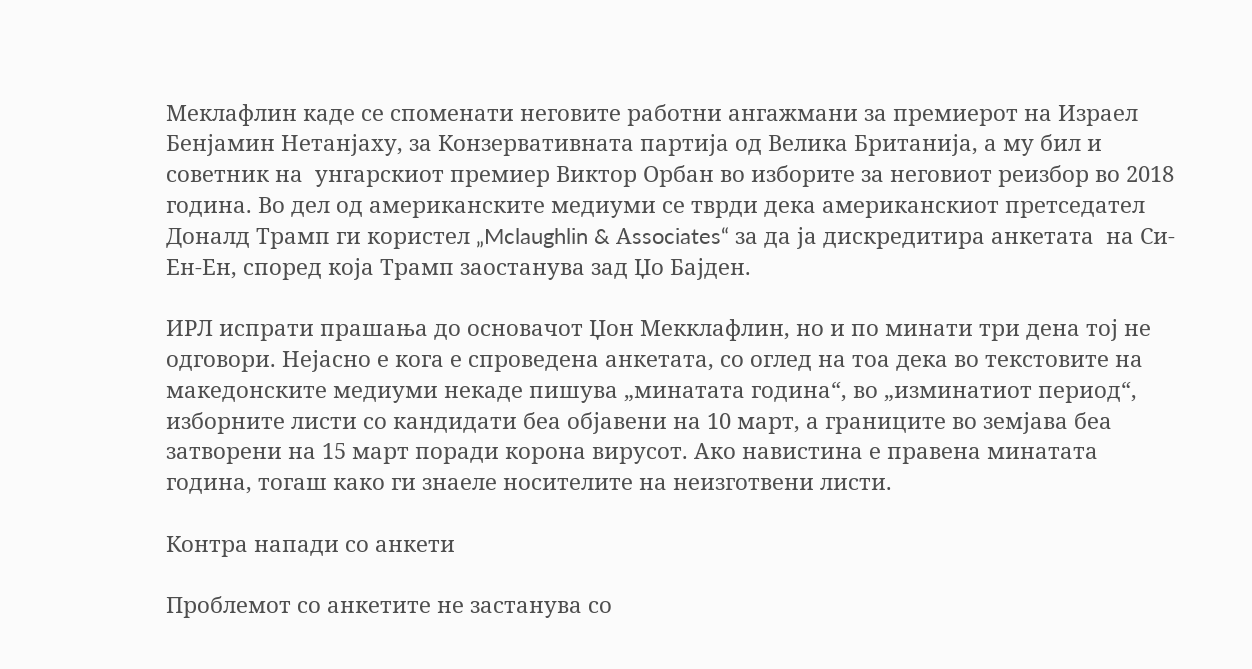Меклафлин каде се споменати неговите работни ангажмани за премиерот на Израел Бенјамин Нетанјаху, за Конзервативната партија од Велика Британија, а му бил и советник на  унгарскиот премиер Виктор Орбан во изборите за неговиот реизбор во 2018 година. Во дел од американските медиуми се тврди дека американскиот претседател Доналд Трамп ги користел „Mclaughlin & Аssociates“ за да ја дискредитира анкетата  на Си-Ен-Ен, според која Трамп заостанува зад Џо Бајден.

ИРЛ испрати прашања до основачот Џон Мекклафлин, но и по минати три дена тој не одговори. Нејасно е кога е спроведена анкетата, со оглед на тоа дека во текстовите на македонските медиуми некаде пишува „минатата година“, во „изминатиот период“, изборните листи со кандидати беа објавени на 10 март, а границите во земјава беа затворени на 15 март поради корона вирусот. Ако навистина е правена минатата година, тогаш како ги знаеле носителите на неизготвени листи.

Контра напади со анкети

Проблемот со анкетите не застанува со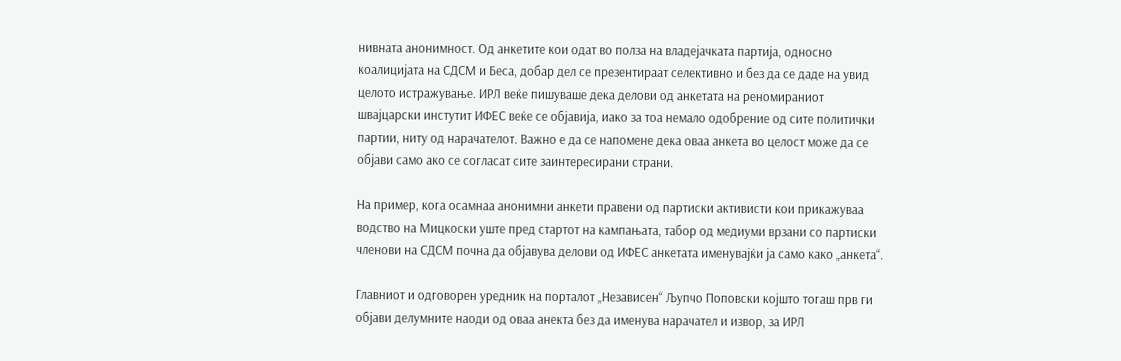нивната анонимност. Од анкетите кои одат во полза на владејачката партија, односно коалицијата на СДСМ и Беса, добар дел се презентираат селективно и без да се даде на увид целото истражување. ИРЛ веќе пишуваше дека делови од анкетата на реномираниот швајцарски инстутит ИФЕС веќе се објавија, иако за тоа немало одобрение од сите политички партии, ниту од нарачателот. Важно е да се напомене дека оваа анкета во целост може да се објави само ако се согласат сите заинтересирани страни.

На пример, кога осамнаа анонимни анкети правени од партиски активисти кои прикажуваа водство на Мицкоски уште пред стартот на кампањата, табор од медиуми врзани со партиски членови на СДСМ почна да објавува делови од ИФЕС анкетата именувајќи ја само како „анкета“.

Главниот и одговорен уредник на порталот „Независен“ Љупчо Поповски којшто тогаш прв ги објави делумните наоди од оваа анекта без да именува нарачател и извор, за ИРЛ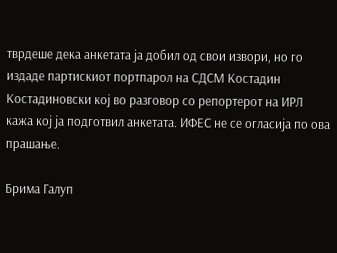тврдеше дека анкетата ја добил од свои извори, но го издаде партискиот портпарол на СДСМ Костадин Костадиновски кој во разговор со репортерот на ИРЛ кажа кој ја подготвил анкетата. ИФЕС не се огласија по ова прашање.

Брима Галуп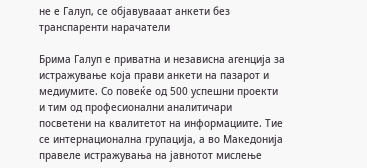не е Галуп, се објавувааат анкети без транспаренти нарачатели

Брима Галуп е приватна и независна агенција за истражување која прави анкети на пазарот и медиумите. Со повеќе од 500 успешни проекти и тим од професионални аналитичари посветени на квалитетот на информациите. Тие се интернационална групација, а во Македонија правеле истражувања на јавнотот мислење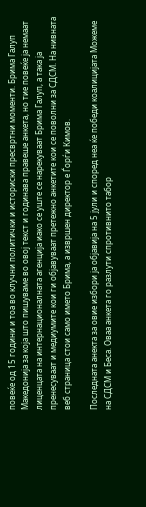повеќе од 15 години и тоа во клучни политички и историски пресвртни моменти. Брима Галуп Македонија за која што пишуваме во овој текст и годинава правеше анкета, но тие повеќе ја немаат лиценцата на интернационалната агенција иако се уште се нарекуваат Брима Галуп, а така ја пренесуваат и медиумите кои ги објавуваат претежно анкетите кои се поволни за СДСМ. На нивната веб страница стои само името Брима, а извршен директор е Ѓорѓи Кимов.

Последната анекта за овие избори ја објавија на 5 јули и според неа ќе победи коалицијата Можеме на СДСМ и Беса. Оваа анкета го разлути спротивнито табор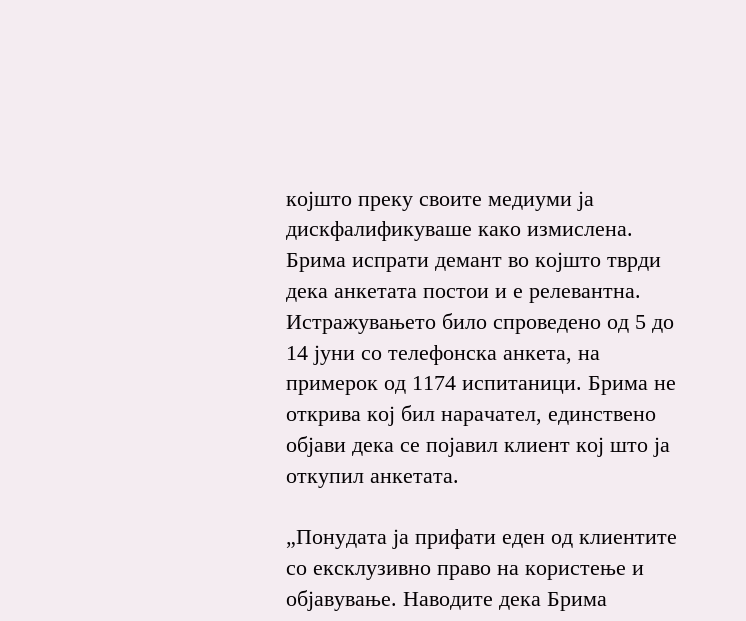којшто преку своите медиуми ја дискфалификуваше како измислена. Брима испрати демант во којшто тврди дека анкетата постои и е релевантна. Истражувањето било спроведено од 5 до 14 јуни со телефонска анкета, на примерок од 1174 испитаници. Брима не открива кој бил нарачател, единствено објави дека се појавил клиент кој што ја откупил анкетата.

„Понудата ја прифати еден од клиентите со ексклузивно право на користење и објавување. Наводите дека Брима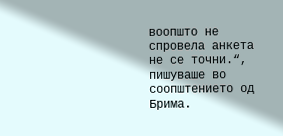воопшто не спровела анкета не се точни.“, пишуваше во соопштението од Брима.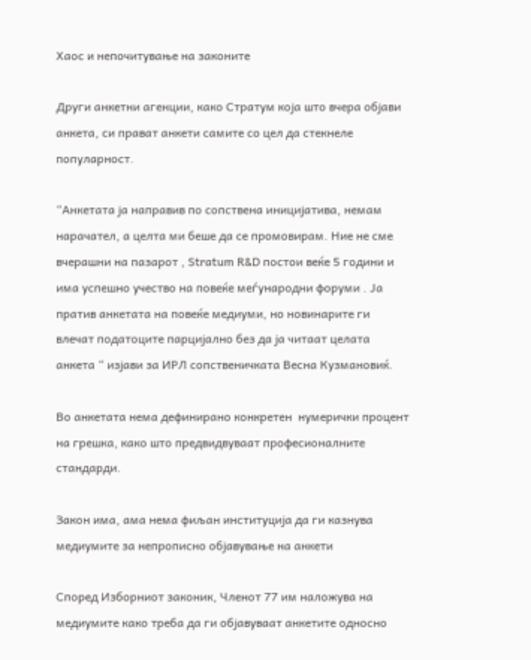Хаос и непочитување на законите

Други анкетни агенции, како Стратум која што вчера објави анкета, си прават анкети самите со цел да стекнеле популарност.

“Анкетата ја направив по сопствена иницијатива, немам нарачател, а целта ми беше да се промовирам. Ние не сме вчерашни на пазарот , Stratum R&D постои веќе 5 години и има успешно учество на повеќе меѓународни форуми . Ја пратив анкетата на повеќе медиуми, но новинарите ги влечат податоците парцијално без да ја читаат целата анкета “ изјави за ИРЛ сопственичката Весна Кузмановиќ.

Во анкетата нема дефинирано конкретен  нумерички процент на грешка, како што предвидвуваат професионалните стандарди.

Закон има, ама нема фиљан институција да ги казнува медиумите за непрописно објавување на анкети

Според Изборниот законик, Членот 77 им налoжува на медиумите како треба да ги објавуваат анкетите односно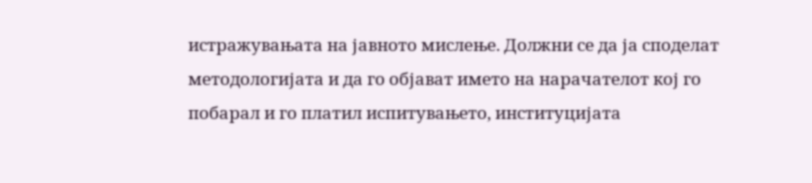истражувањата на јавното мислење. Должни се да ја споделат методологијата и да го објават името на нарачателот кој го побарал и го платил испитувањето, институцијата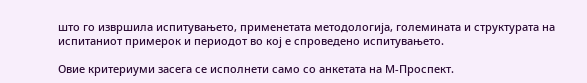што го извршила испитувањето, применетата методологија, големината и структурата на испитаниот примерок и периодот во кој е спроведено испитувањето.

Овие критериуми засега се исполнети само со анкетата на М-Проспект.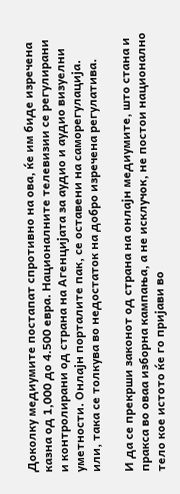Доколку медиумите постапат спротивно на ова, ќе им биде изречена казна од 1,000 до 4.500 евра. Националните телевизии се регулирани и контролирани од страна на Агенцијата за аудио и аудио визуелни уметности. Онлајн порталите пак, се оставени на саморегулација. или, така се толкува во недостаток на добро изречена регулатива.

И да се прекрши законот од страна на онлајн медиумите, што стана и пракса во оваа изборна кампања, а не исклучок, не постои национално тело кое истото ќе го пријави во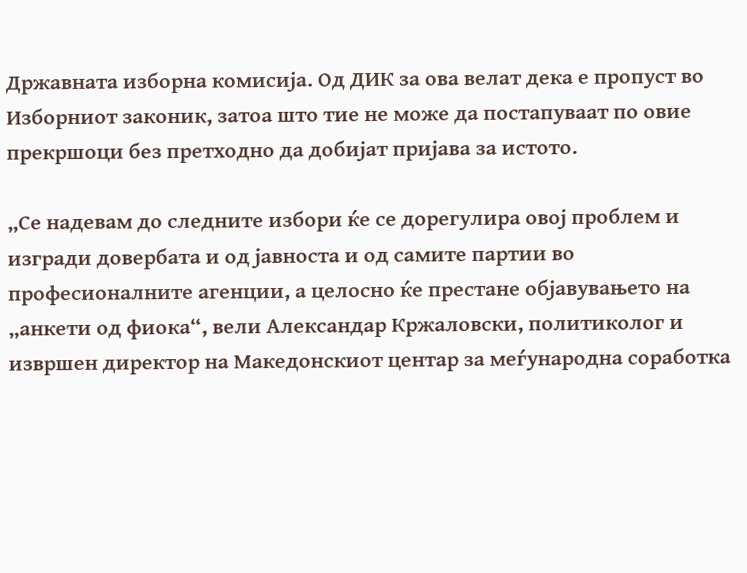Државната изборна комисија. Од ДИК за ова велат дека е пропуст во Изборниот законик, затоа што тие не може да постапуваат по овие прекршоци без претходно да добијат пријава за истото.

„Се надевам до следните избори ќе се дорегулира овој проблем и изгради довербата и од јавноста и од самите партии во професионалните агенции, а целосно ќе престане објавувањето на „анкети од фиока“, вели Александар Кржаловски, политиколог и извршен директор на Македонскиот центар за меѓународна соработка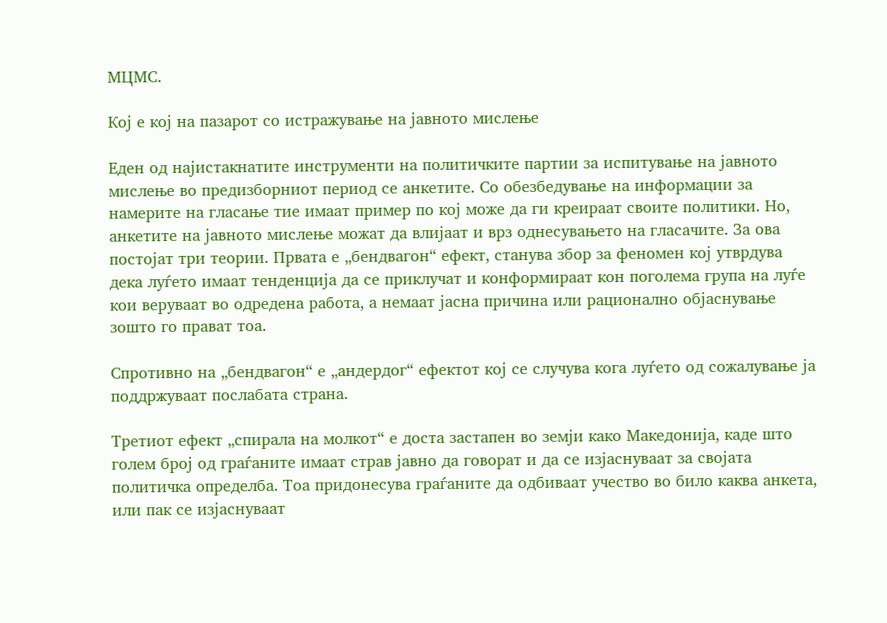МЦМС.

Кој е кој на пазарот со истражување на јавното мислење

Еден од најистакнатите инструменти на политичките партии за испитување на јавното мислење во предизборниот период се анкетите. Со обезбедување на информации за намерите на гласање тие имаат пример по кој може да ги креираат своите политики. Но, анкетите на јавното мислење можат да влијаат и врз однесувањето на гласачите. За ова постојат три теории. Првата е „бендвагон“ ефект, станува збор за феномен кој утврдува дека луѓето имаат тенденција да се приклучат и конформираат кон поголема група на луѓе кои веруваат во одредена работа, а немаат јасна причина или рационално објаснување зошто го прават тоа.

Спротивно на „бендвагон“ е „андердог“ ефектот кој се случува кога луѓето од сожалување ја поддржуваат послабата страна.

Третиот ефект „спирала на молкот“ е доста застапен во земји како Македонија, каде што голем број од граѓаните имаат страв јавно да говорат и да се изјаснуваат за својата политичка определба. Тоа придонесува граѓаните да одбиваат учество во било каква анкета, или пак се изјаснуваат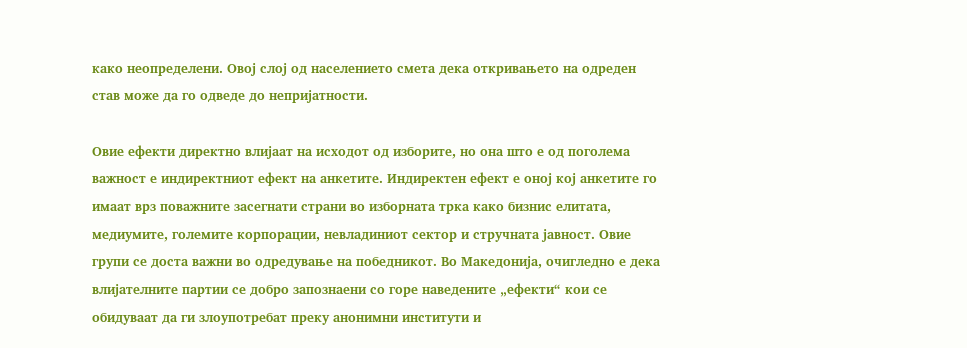како неопределени. Овој слој од населението смета дека откривањето на одреден став може да го одведе до непријатности.

Овие ефекти директно влијаат на исходот од изборите, но она што е од поголема важност е индиректниот ефект на анкетите. Индиректен ефект е оној кој анкетите го имаат врз поважните засегнати страни во изборната трка како бизнис елитата, медиумите, големите корпорации, невладиниот сектор и стручната јавност. Овие групи се доста важни во одредување на победникот. Во Македонија, очигледно е дека влијателните партии се добро запознаени со горе наведените „ефекти“ кои се обидуваат да ги злоупотребат преку анонимни институти и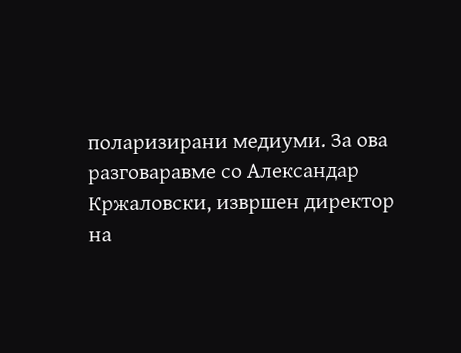поларизирани медиуми. За ова разговаравме со Александар Кржаловски, извршен директор на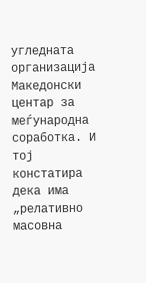угледната организација Македонски центар за меѓународна соработка. И тој констатира дека има „релативно масовна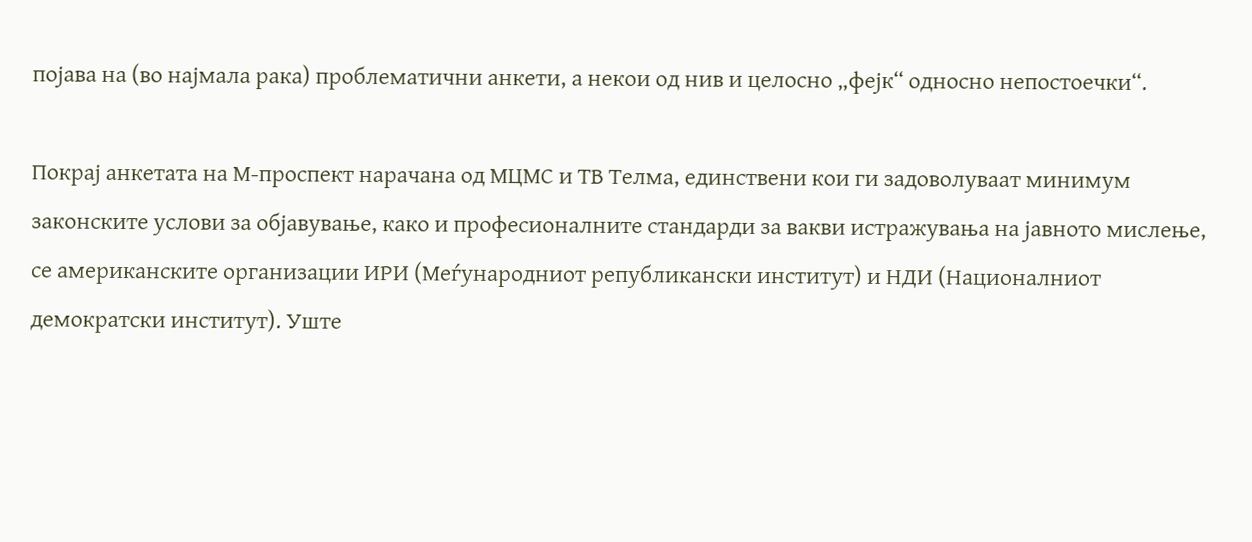појава на (во најмала рака) проблематични анкети, а некои од нив и целосно „фејк“ односно непостоечки“.

Покрај анкетата на М-проспект нарачана од МЦМС и ТВ Телма, единствени кои ги задоволуваат минимум законските услови за објавување, како и професионалните стандарди за вакви истражувања на јавното мислење, се американските организации ИРИ (Меѓународниот републикански институт) и НДИ (Националниот демократски институт). Уште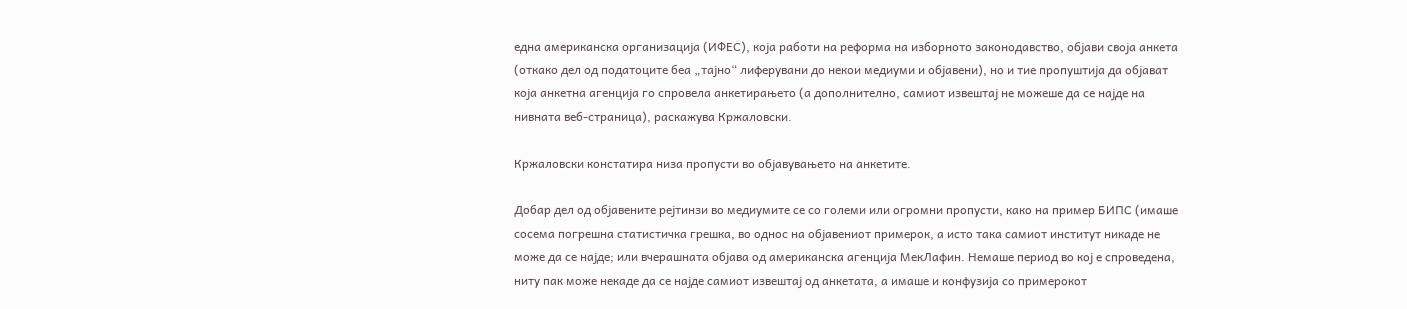една американска организација (ИФЕС), која работи на реформа на изборното законодавство, објави своја анкета (откако дел од податоците беа „тајно“ лиферувани до некои медиуми и објавени), но и тие пропуштија да објават која анкетна агенција го спровела анкетирањето (а дополнително, самиот извештај не можеше да се најде на нивната веб-страница), раскажува Кржаловски.

Кржаловски констатира низа пропусти во објавувањето на анкетите.

Добар дел од објавените рејтинзи во медиумите се со големи или огромни пропусти, како на пример БИПС (имаше сосема погрешна статистичка грешка, во однос на објавениот примерок, а исто така самиот институт никаде не може да се најде; или вчерашната објава од американска агенција МекЛафин. Немаше период во кој е спроведена, ниту пак може некаде да се најде самиот извештај од анкетата, а имаше и конфузија со примерокот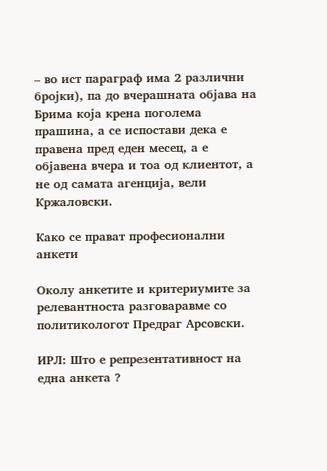– во ист параграф има 2 различни бројки), па до вчерашната објава на Брима која крена поголема прашина, а се испостави дека е правена пред еден месец, а е објавена вчера и тоа од клиентот, а не од самата агенција, вели Кржаловски.

Како се прават професионални анкети

Околу анкетите и критериумите за релевантноста разговаравме со  политикологот Предраг Арсовски.

ИРЛ: Што е репрезентативност на една анкета ?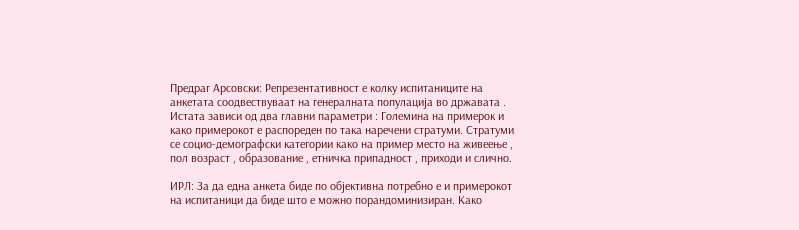Предраг Арсовски: Репрезентативност е колку испитаниците на анкетата соодвествуваат на генералната популација во државата . Истата зависи од два главни параметри : Големина на примерок и како примерокот е распореден по така наречени стратуми. Стратуми се социо-демографски категории како на пример место на живеење , пол возраст , образование , етничка припадност , приходи и слично.

ИРЛ: За да една анкета биде по објективна потребно е и примерокот на испитаници да биде што е можно порандоминизиран. Како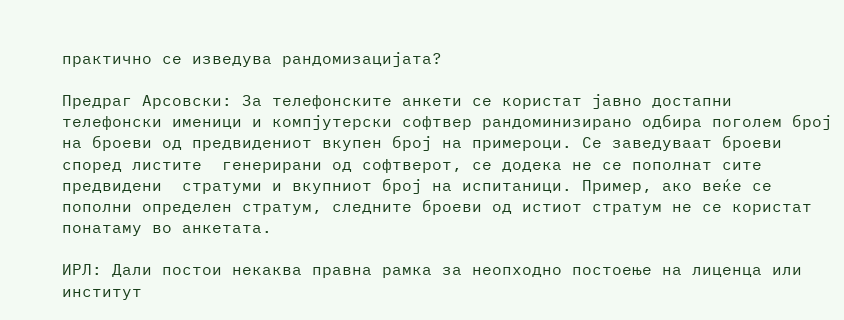практично се изведува рандомизацијата?

Предраг Арсовски: За телефонските анкети се користат јавно достапни телефонски именици и компјутерски софтвер рандоминизирано одбира поголем број на броеви од предвидениот вкупен број на примероци. Се заведуваат броеви според листите  генерирани од софтверот, се додека не се пополнат сите предвидени  стратуми и вкупниот број на испитаници. Пример, ако веќе се пополни определен стратум, следните броеви од истиот стратум не се користат понатаму во анкетата.

ИРЛ: Дали постои некаква правна рамка за неопходно постоење на лиценца или институт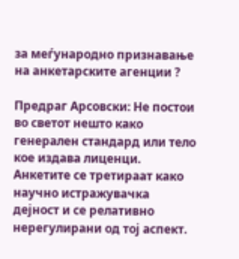за меѓународно признавање на анкетарските агенции ?

Предраг Арсовски: Не постои во светот нешто како генерален стандард или тело кое издава лиценци. Анкетите се третираат како научно истражувачка дејност и се релативно нерегулирани од тој аспект.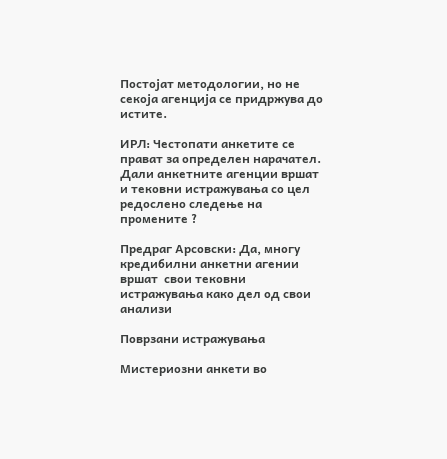Постојат методологии, но не секоја агенција се придржува до истите.

ИРЛ: Честопати анкетите се прават за определен нарачател. Дали анкетните агенции вршат и тековни истражувања со цел редослено следење на промените ?

Предраг Арсовски: Да, многу кредибилни анкетни агении вршат  свои тековни истражувања како дел од свои анализи

Поврзани истражувања

Мистериозни анкети во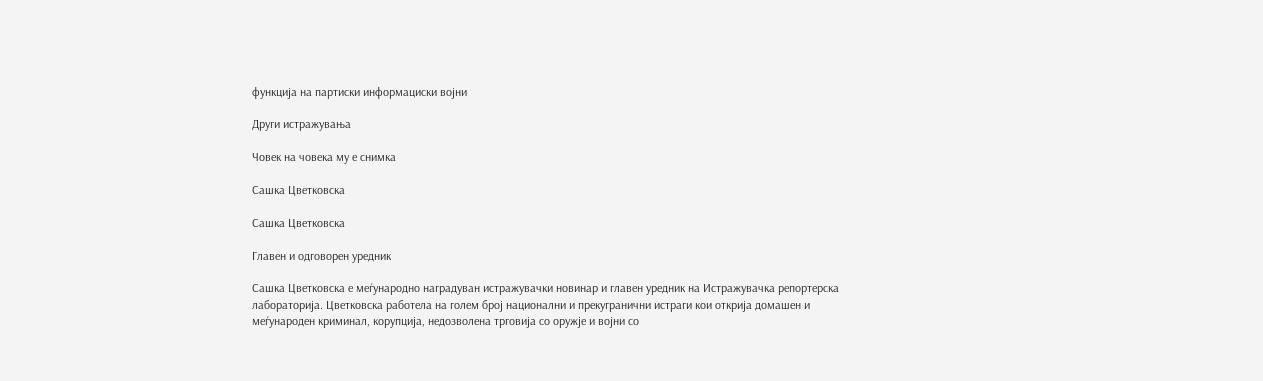функција на партиски информациски војни

Други истражувања

Човек на човека му е снимка

Сашка Цветковска

Сашка Цветковска

Главен и одговорен уредник

Сашка Цветковска е меѓународно наградуван истражувачки новинар и главен уредник на Истражувачка репортерска лабораторија. Цветковска работела на голем број национални и прекугранични истраги кои открија домашен и меѓународен криминал, корупција, недозволена трговија со оружје и војни со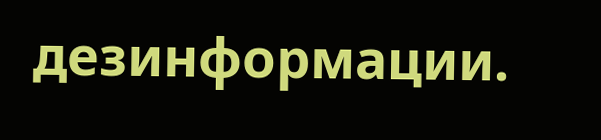дезинформации.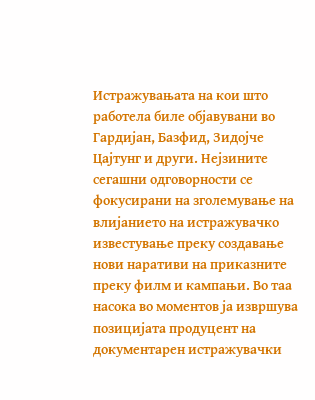Истражувањата на кои што работела биле објавувани во Гардијан, Базфид, Зидојче Цајтунг и други. Нејзините сегашни одговорности се фокусирани на зголемување на влијанието на истражувачко известување преку создавање нови наративи на приказните преку филм и кампањи. Во таа насока во моментов ја извршува позицијата продуцент на документарен истражувачки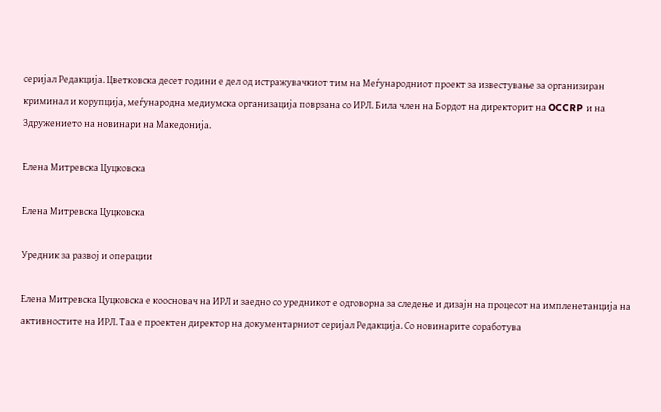серијал Редакција. Цветковска десет години е дел од истражувачкиот тим на Меѓународниот проект за известување за организиран криминал и корупција, меѓународна медиумска организација поврзана со ИРЛ. Била член на Бордот на директорит на OCCRP и на Здружението на новинари на Македонија.

Елена Митревска Цуцковска

Елена Митревска Цуцковска

Уредник за развој и операции

Елена Митревска Цуцковска е коосновач на ИРЛ и заедно со уредникот е одговорна за следење и дизајн на процесот на импленетанција на активностите на ИРЛ. Таа е проектен директор на документарниот серијал Редакција. Со новинарите соработува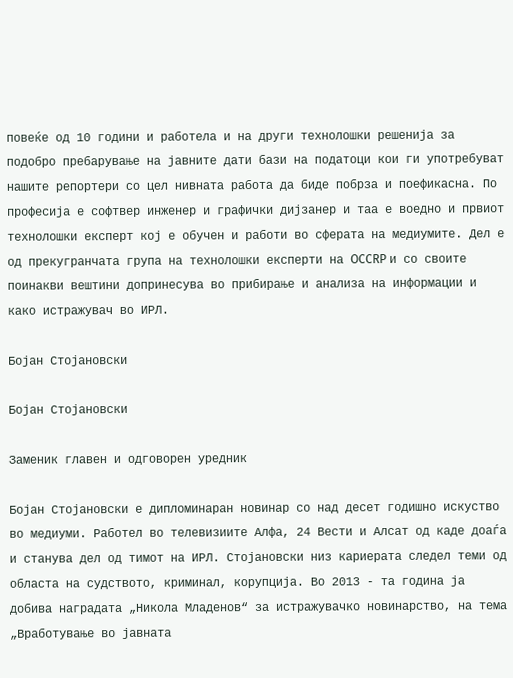повеќе од 10 години и работела и на други технолошки решенија за подобро пребарување на јавните дати бази на податоци кои ги употребуват нашите репортери со цел нивната работа да биде побрза и поефикасна. По професија е софтвер инженер и графички дијзанер и таа е воедно и првиот технолошки експерт кој е обучен и работи во сферата на медиумите. Дел е од прекугранчата група на технолошки експерти на OCCRP и со своите поинакви вештини допринесува во прибирање и анализа на информации и како истражувач во ИРЛ.

Бојан Стојановски

Бојан Стојановски

Заменик главен и одговорен уредник

Бојан Стојановски е дипломинаран новинар со над десет годишно искуство во медиуми. Работел во телевизиите Алфа, 24 Вести и Алсат од каде доаѓа и станува дел од тимот на ИРЛ. Стојановски низ кариерата следел теми од областа на судството, криминал, корупција. Во 2013 - та година ја добива наградата „Никола Младенов“ за истражувачко новинарство, на тема „Вработување во јавната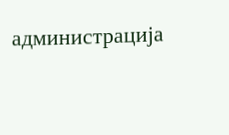администрација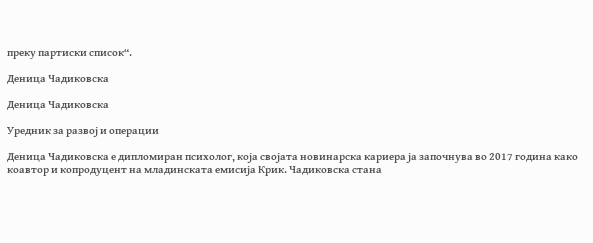преку партиски список“.

Деница Чадиковска

Деница Чадиковска

Уредник за развој и операции

Деница Чадиковска е дипломиран психолог, која својата новинарска кариера ја започнува во 2017 година како коавтор и копродуцент на младинската емисија Крик. Чадиковска стана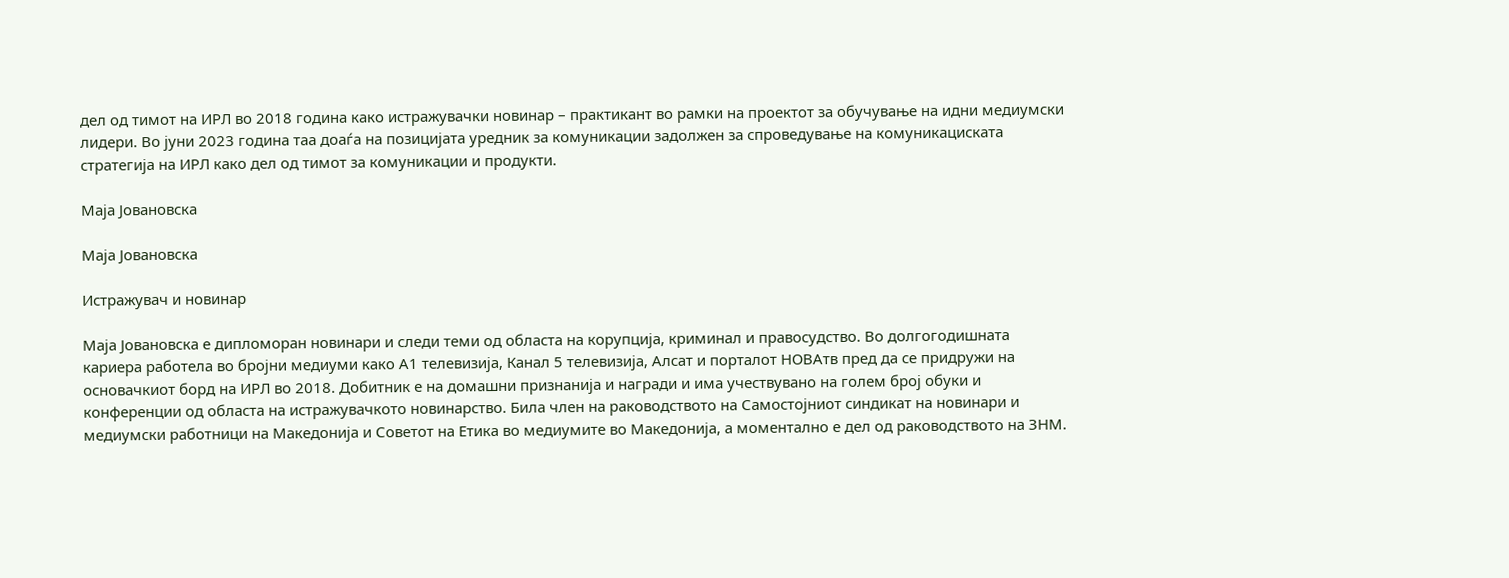дел од тимот на ИРЛ во 2018 година како истражувачки новинар – практикант во рамки на проектот за обучување на идни медиумски лидери. Во јуни 2023 година таа доаѓа на позицијата уредник за комуникации задолжен за спроведување на комуникациската стратегија на ИРЛ како дел од тимот за комуникации и продукти.

Mаја Јовановска

Mаја Јовановска

Истражувач и новинар

Mаја Јовановска е дипломоран новинари и следи теми од областа на корупција, криминал и правосудство. Во долгогодишната кариера работела во бројни медиуми како А1 телевизија, Канал 5 телевизија, Алсат и порталот НОВАтв пред да се придружи на основачкиот борд на ИРЛ во 2018. Добитник е на домашни признанија и награди и има учествувано на голем број обуки и конференции од областа на истражувачкото новинарство. Била член на раководството на Самостојниот синдикат на новинари и медиумски работници на Македонија и Советот на Етика во медиумите во Македонија, а моментално е дел од раководството на ЗНМ.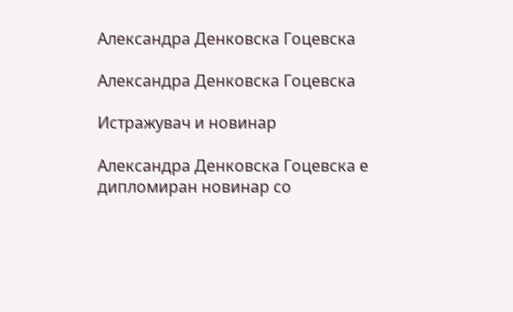Александра Денковска Гоцевска

Александра Денковска Гоцевска

Истражувач и новинар

Александра Денковска Гоцевска е дипломиран новинар со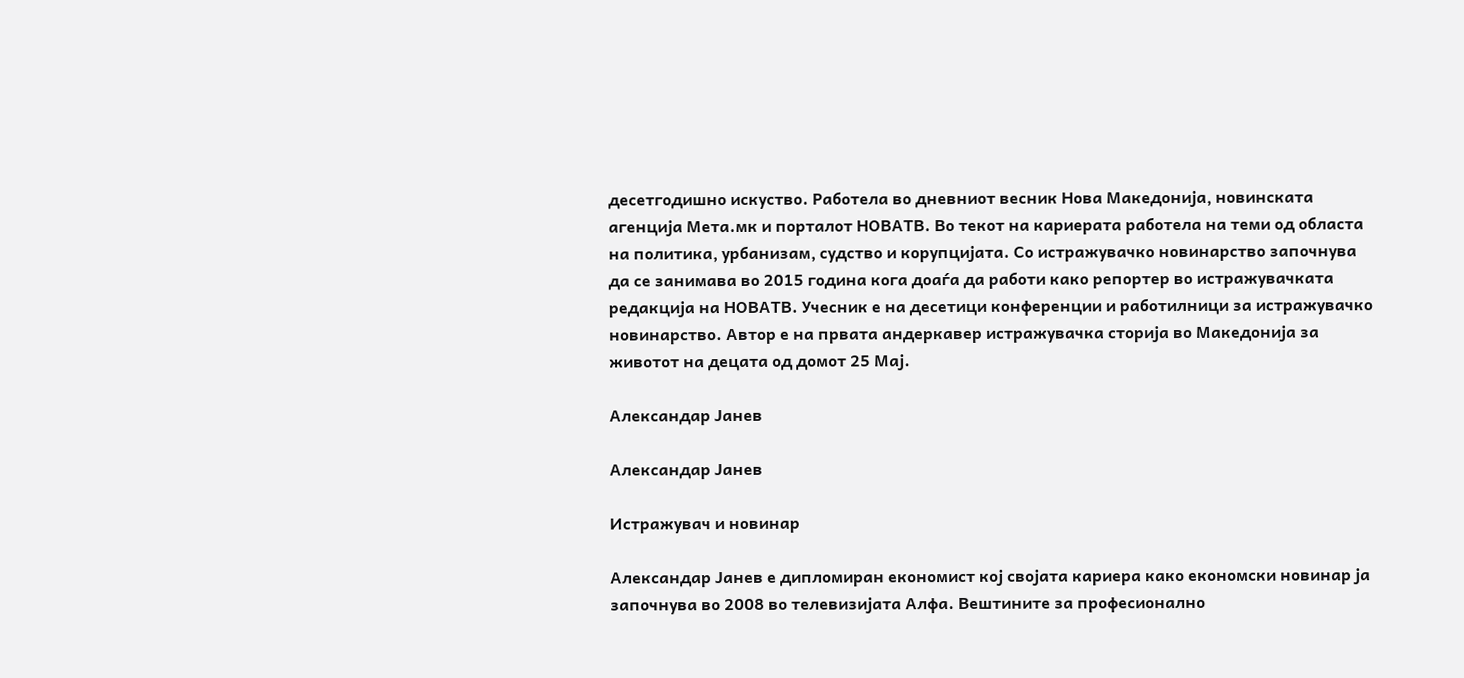десетгодишно искуство. Работела во дневниот весник Нова Македонија, новинската агенција Мета.мк и порталот НОВАТВ. Во текот на кариерата работела на теми од областа на политика, урбанизам, судство и корупцијата. Со истражувачко новинарство започнува да се занимава во 2015 година кога доаѓа да работи како репортер во истражувачката редакција на НОВАТВ. Учесник е на десетици конференции и работилници за истражувачко новинарство. Автор е на првата андеркавер истражувачка сторија во Македoнија за животот на децата од домот 25 Мај.

Александар Јанев

Александар Јанев

Истражувач и новинар

Александар Јанев е дипломиран економист кој својата кариера како економски новинар ја започнува во 2008 во телевизијата Алфа. Вештините за професионално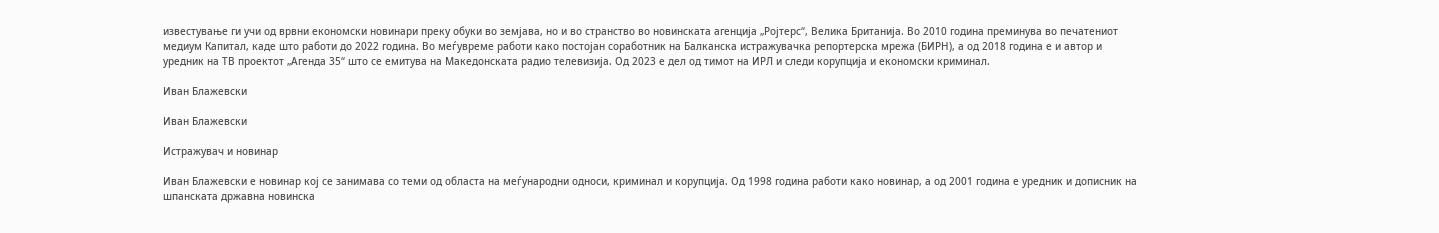известување ги учи од врвни економски новинари преку обуки во земјава, но и во странство во новинската агенција „Ројтерс“, Велика Британија. Во 2010 година преминува во печатениот медиум Капитал, каде што работи до 2022 година. Во меѓувреме работи како постојан соработник на Балканска истражувачка репортерска мрежа (БИРН), а од 2018 година е и автор и уредник на ТВ проектот „Агенда 35“ што се емитува на Македонската радио телевизија. Од 2023 е дел од тимот на ИРЛ и следи корупција и економски криминал.

Иван Блажевски

Иван Блажевски

Истражувач и новинар

Иван Блажевски е новинар кој се занимава со теми од областа на меѓународни односи, криминал и корупција. Од 1998 година работи како новинар, а од 2001 година е уредник и дописник на шпанската државна новинска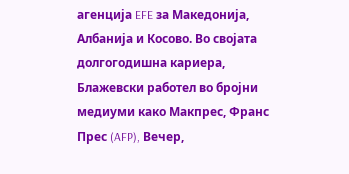агенција EFE за Македонија, Албанија и Косово. Во својата долгогодишна кариера, Блажевски работел во бројни медиуми како Макпрес, Франс Прес (AFP), Вечер,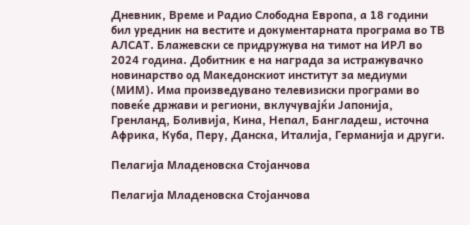Дневник, Време и Радио Слободна Европа, а 18 години бил уредник на вестите и документарната програма во ТВ АЛСАТ. Блажевски се придружува на тимот на ИРЛ во 2024 година. Добитник е на награда за истражувачко новинарство од Македонскиот институт за медиуми (МИМ). Има произведувано телевизиски програми во повеќе држави и региони, вклучувајќи Јапонија, Гренланд, Боливија, Кина, Непал, Бангладеш, источна Африка, Куба, Перу, Данска, Италија, Германија и други.

Пелагија Младеновска Стојанчова

Пелагија Младеновска Стојанчова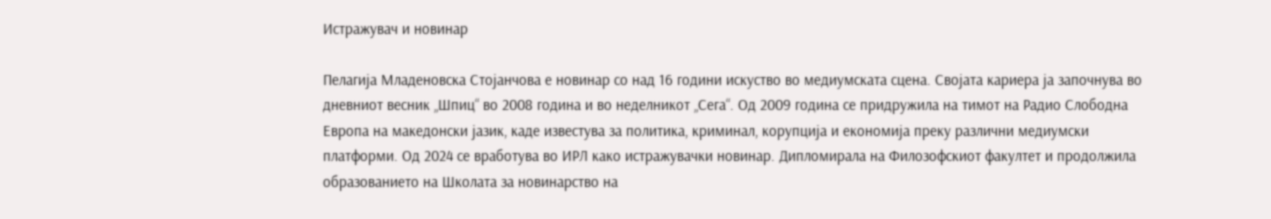Истражувач и новинар

Пелагија Младеновска Стојанчова е новинар со над 16 години искуство во медиумската сцена. Својата кариера ја започнува во дневниот весник „Шпиц“ во 2008 година и во неделникот „Сега“. Од 2009 година се придружила на тимот на Радио Слободна Европа на македонски јазик, каде известува за политика, криминал, корупција и економија преку различни медиумски платформи. Од 2024 се вработува во ИРЛ како истражувачки новинар. Дипломирала на Филозофскиот факултет и продолжила образованието на Школата за новинарство на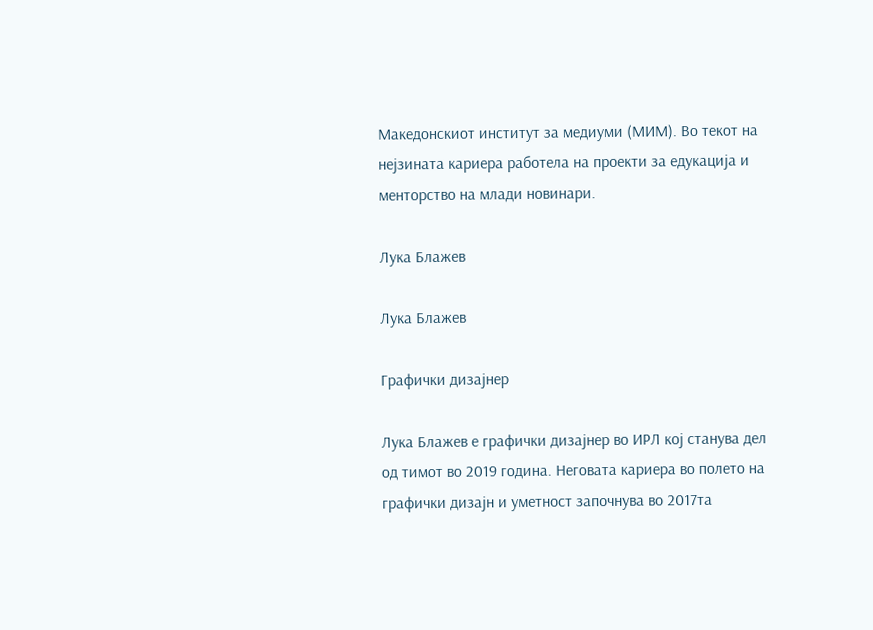Македонскиот институт за медиуми (МИМ). Во текот на нејзината кариера работела на проекти за едукација и менторство на млади новинари.

Лука Блажев

Лука Блажев

Графички дизајнер

Лука Блажев е графички дизајнер во ИРЛ кој станува дел од тимот во 2019 година. Неговата кариера во полето на графички дизајн и уметност започнува во 2017та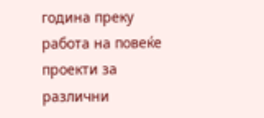година преку работа на повеќе проекти за различни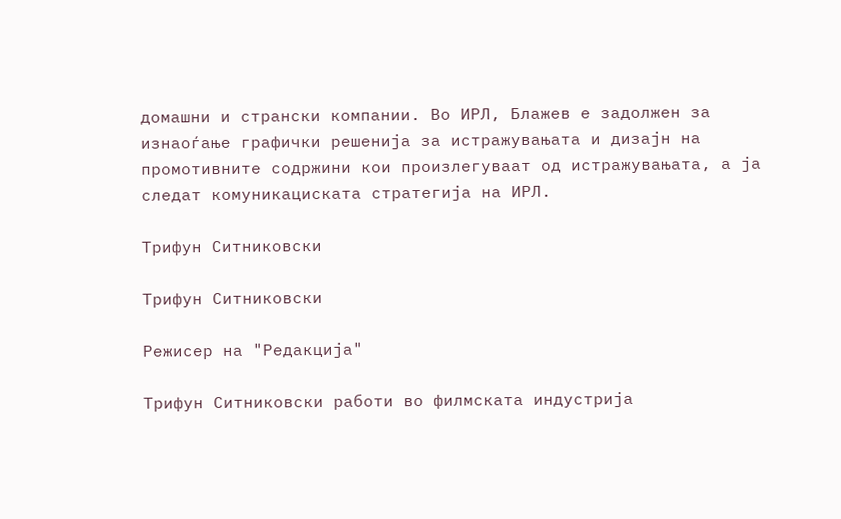домашни и странски компании. Во ИРЛ, Блажев е задолжен за изнаоѓање графички решенија за истражувањата и дизајн на промотивните содржини кои произлегуваат од истражувањата, а ја следат комуникациската стратегија на ИРЛ.

Трифун Ситниковски

Трифун Ситниковски

Режисер на "Редакција"

Трифун Ситниковски работи во филмската индустрија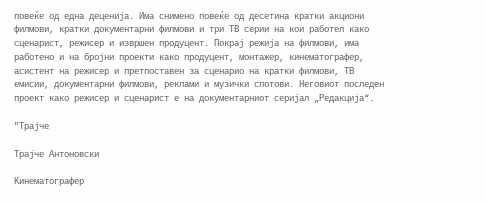повеќе од една деценија. Има снимено повеќе од десетина кратки акциони филмови, кратки документарни филмови и три ТВ серии на кои работел како сценарист, режисер и извршен продуцент. Покрај режија на филмови, има работено и на бројни проекти како продуцент, монтажер, кинематографер, асистент на режисер и претпоставен за сценарио на кратки филмови, ТВ емисии, документарни филмови, реклами и музички спотови. Неговиот последен проект како режисер и сценарист е на документарниот серијал „Редакција“.

"Трајче

Трајче Антоновски

Kинематографер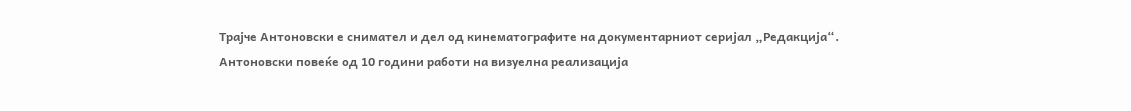Трајче Антоновски е снимател и дел од кинематографите на документарниот серијал „Редакција“. Антоновски повеќе од 10 години работи на визуелна реализација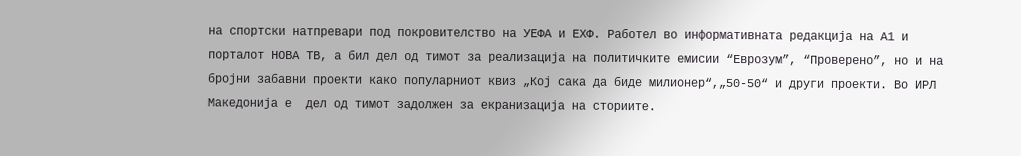на спортски натпревари под покровителство на УЕФА и ЕХФ. Работел во информативната редакција на А1 и порталот НОВА ТВ, а бил дел од тимот за реализација на политичките емисии “Еврозум”, “Проверено”, но и на бројни забавни проекти како популарниот квиз „Кој сака да биде милионер“,„50-50“ и други проекти. Во ИРЛ Македонија е  дел од тимот задолжен за екранизација на сториите.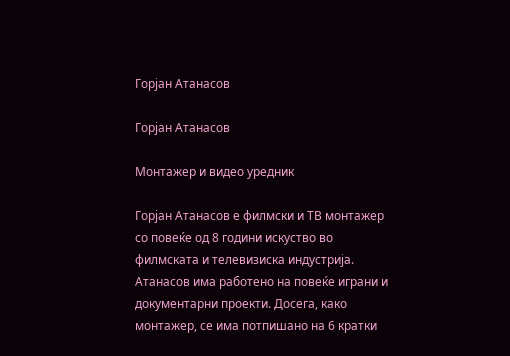Горјан Атанасов

Горјан Атанасов

Монтажер и видео уредник

Горјан Атанасов е филмски и ТВ монтажер со повеќе од 8 години искуство во филмската и телевизиска индустрија. Атанасов има работено на повеќе играни и документарни проекти. Досега, како монтажер, се има потпишано на 6 кратки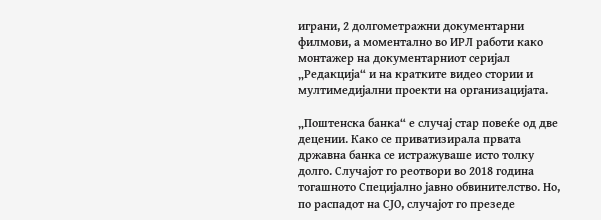играни, 2 долгометражни документарни филмови, а моментално во ИРЛ работи како монтажер на документарниот серијал „Редакција“ и на кратките видео стории и мултимедијални проекти на организацијата.

„Поштенска банка“ е случај стар повеќе од две децении. Како се приватизирала првата државна банка се истражуваше исто толку долго. Случајот го реотвори во 2018 година тогашното Специјално јавно обвинителство. Но, по распадот на СЈО, случајот го презеде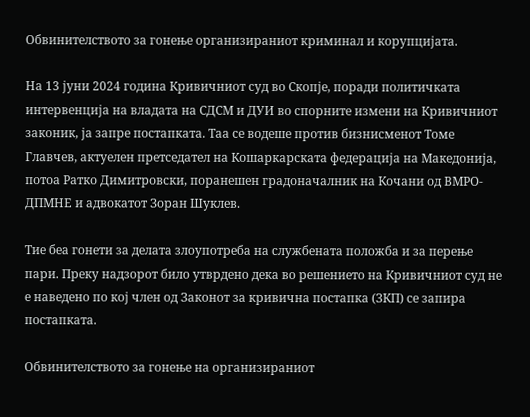Обвинителството за гонење организираниот криминал и корупцијата.

На 13 јуни 2024 година Кривичниот суд во Скопје, поради политичката интервенција на владата на СДСМ и ДУИ во спорните измени на Кривичниот законик, ја запре постапката. Таа се водеше против бизнисменот Томе Главчев, актуелен претседател на Кошаркарската федерација на Македонија, потоа Ратко Димитровски, поранешен градоначалник на Кочани од ВМРО-ДПМНЕ и адвокатот Зоран Шуклев.

Тие беа гонети за делата злоупотреба на службената положба и за перење пари. Преку надзорот било утврдено дека во решението на Кривичниот суд не е наведено по кој член од Законот за кривична постапка (ЗКП) се запира постапката.

Обвинителството за гонење на организираниот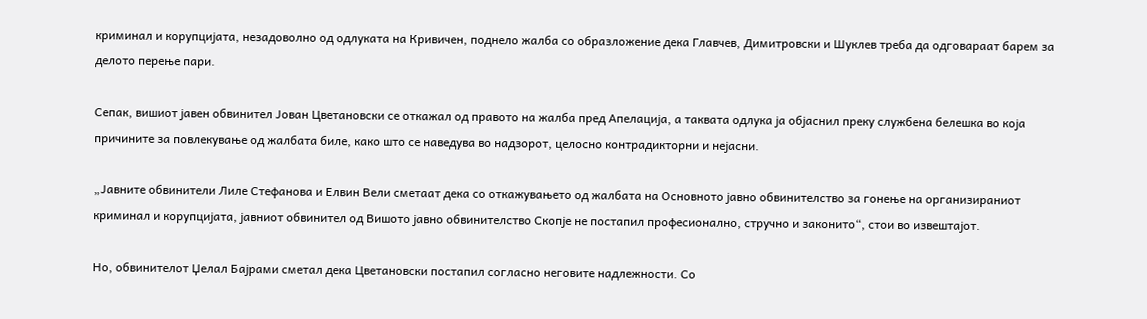криминал и корупцијата, незадоволно од одлуката на Кривичен, поднело жалба со образложение дека Главчев, Димитровски и Шуклев треба да одговараат барем за делото перење пари.

Сепак, вишиот јавен обвинител Јован Цветановски се откажал од правото на жалба пред Апелација, а таквата одлука ја објаснил преку службена белешка во која причините за повлекување од жалбата биле, како што се наведува во надзорот, целосно контрадикторни и нејасни.

„Јавните обвинители Лиле Стефанова и Елвин Вели сметаат дека со откажувањето од жалбата на Основното јавно обвинителство за гонење на организираниот криминал и корупцијата, јавниот обвинител од Вишото јавно обвинителство Скопје не постапил професионално, стручно и законито“, стои во извештајот.

Но, обвинителот Џелал Бајрами сметал дека Цветановски постапил согласно неговите надлежности. Со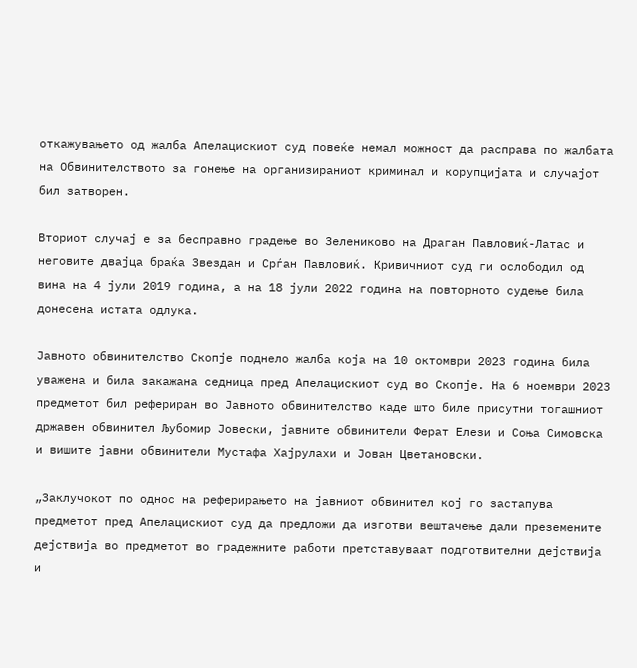откажувањето од жалба Апелацискиот суд повеќе немал можност да расправа по жалбата на Обвинителството за гонење на организираниот криминал и корупцијата и случајот бил затворен.

Вториот случај е за бесправно градење во Зелениково на Драган Павловиќ-Латас и неговите двајца браќа Звездан и Срѓан Павловиќ. Кривичниот суд ги ослободил од вина на 4 јули 2019 година, а на 18 јули 2022 година на повторното судење била донесена истата одлука.

Јавното обвинителство Скопје поднело жалба која на 10 октомври 2023 година била уважена и била закажана седница пред Апелацискиот суд во Скопје. На 6 ноември 2023 предметот бил рефериран во Јавното обвинителство каде што биле присутни тогашниот државен обвинител Љубомир Јовески, јавните обвинители Ферат Елези и Соња Симовска и вишите јавни обвинители Мустафа Хајрулахи и Јован Цветановски.

„Заклучокот по однос на реферирањето на јавниот обвинител кој го застапува предметот пред Апелацискиот суд да предложи да изготви вештачење дали преземените дејствија во предметот во градежните работи претставуваат подготвителни дејствија и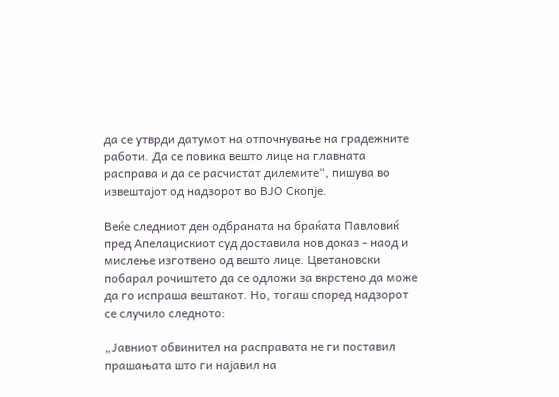да се утврди датумот на отпочнување на градежните работи. Да се повика вешто лице на главната расправа и да се расчистат дилемите“, пишува во извештајот од надзорот во ВЈО Скопје.

Веќе следниот ден одбраната на браќата Павловиќ пред Апелацискиот суд доставила нов доказ - наод и мислење изготвено од вешто лице. Цветановски побарал рочиштето да се одложи за вкрстено да може да го испраша вештакот. Но, тогаш според надзорот се случило следното:

„Јавниот обвинител на расправата не ги поставил прашањата што ги најавил на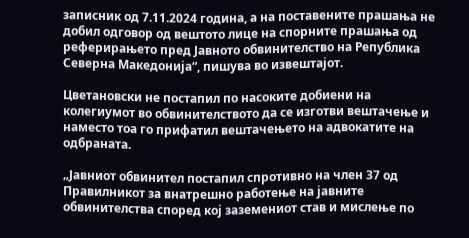записник од 7.11.2024 година, а на поставените прашања не добил одговор од вештото лице на спорните прашања од реферирањето пред Јавното обвинителство на Република Северна Македонија“, пишува во извештајот.

Цветановски не постапил по насоките добиени на колегиумот во обвинителството да се изготви вештачење и наместо тоа го прифатил вештачењето на адвокатите на одбраната.

„Јавниот обвинител постапил спротивно на член 37 од Правилникот за внатрешно работење на јавните обвинителства според кој заземениот став и мислење по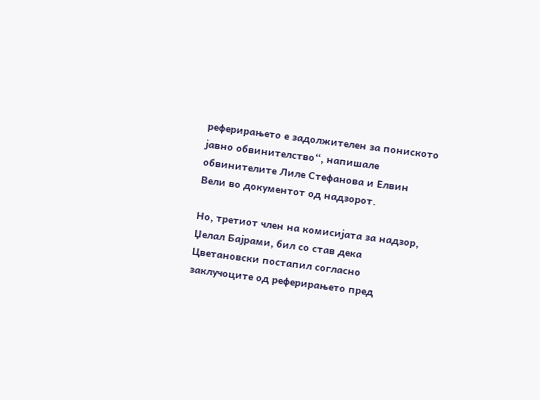реферирањето е задолжителен за пониското јавно обвинителство“, напишале обвинителите Лиле Стефанова и Елвин Вели во документот од надзорот.

Но, третиот член на комисијата за надзор, Џелал Бајрами, бил со став дека Цветановски постапил согласно заклучоците од реферирањето пред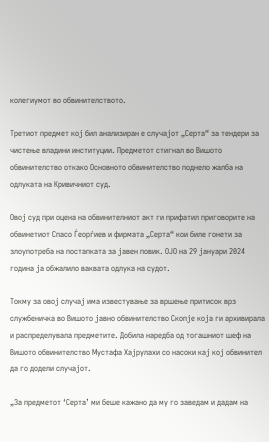колегиумот во обвинителството.

Третиот предмет кој бил анализиран е случајот „Серта“ за тендери за чистење владини институции. Предметот стигнал во Вишото обвинителство откако Основното обвинителство поднело жалба на одлуката на Кривичниот суд.

Овој суд при оцена на обвинителниот акт ги прифатил приговорите на обвинетиот Спасо Ѓеорѓиев и фирмата „Серта“ кои биле гонети за злоупотреба на постапката за јавен повик. ОЈО на 29 јануари 2024 година ја обжалило ваквата одлука на судот.

Токму за овој случај има известување за вршење притисок врз службеничка во Вишото јавно обвинителство Скопје која ги архивирала и распределувала предметите. Добила наредба од тогашниот шеф на Вишото обвинителство Мустафа Хајрулахи со насоки кај кој обвинител да го додели случајот.

„За предметот ‘Серта’ ми беше кажано да му го заведам и дадам на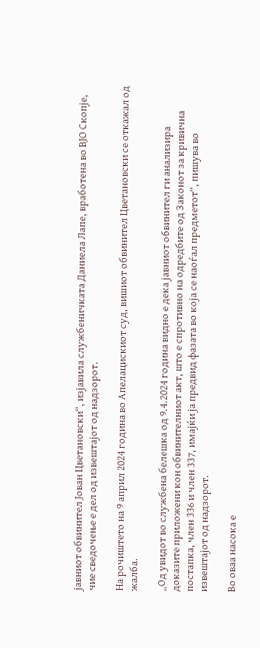јавниот обвинител Јован Цветановски“, изјавила службеничката Даниела Лапе, вработена во ВЈО Скопје, чие сведочење е дел од извештајот од надзорот.

На рочиштето на 9 април 2024 година во Апелацискиот суд, вишиот обвинител Цветановски се откажал од жалба.

„Од увидот во службена белешка од 9.4.2024 година видно е дека јавниот обвинител ги анализира доказите приложени кон обвинителниот акт, што е спротивно на одредбите од Законот за кривична постапка, член 336 и член 337, имајќи ја предвид фазата во која се наоѓал предметот“, пишува во извештајот од надзорот.

Во оваа насока е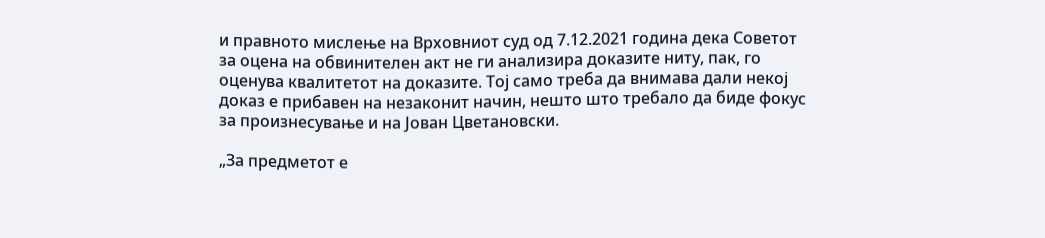и правното мислење на Врховниот суд од 7.12.2021 година дека Советот за оцена на обвинителен акт не ги анализира доказите ниту, пак, го оценува квалитетот на доказите. Тој само треба да внимава дали некој доказ е прибавен на незаконит начин, нешто што требало да биде фокус за произнесување и на Јован Цветановски.

„За предметот е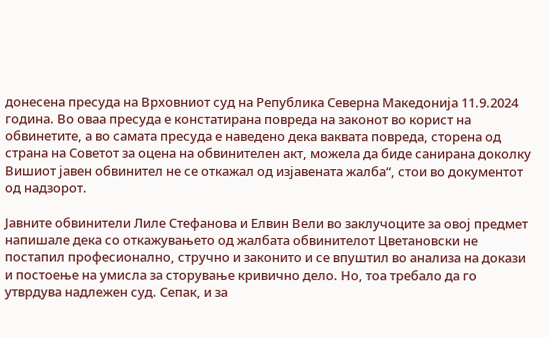донесена пресуда на Врховниот суд на Република Северна Македонија 11.9.2024 година. Во оваа пресуда е констатирана повреда на законот во корист на обвинетите, а во самата пресуда е наведено дека ваквата повреда, сторена од страна на Советот за оцена на обвинителен акт, можела да биде санирана доколку Вишиот јавен обвинител не се откажал од изјавената жалба“, стои во документот од надзорот.

Јавните обвинители Лиле Стефанова и Елвин Вели во заклучоците за овој предмет напишале дека со откажувањето од жалбата обвинителот Цветановски не постапил професионално, стручно и законито и се впуштил во анализа на докази и постоење на умисла за сторување кривично дело. Но, тоа требало да го утврдува надлежен суд. Сепак, и за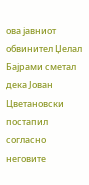ова јавниот обвинител Џелал Бајрами сметал дека Јован Цветановски постапил согласно неговите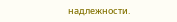надлежности.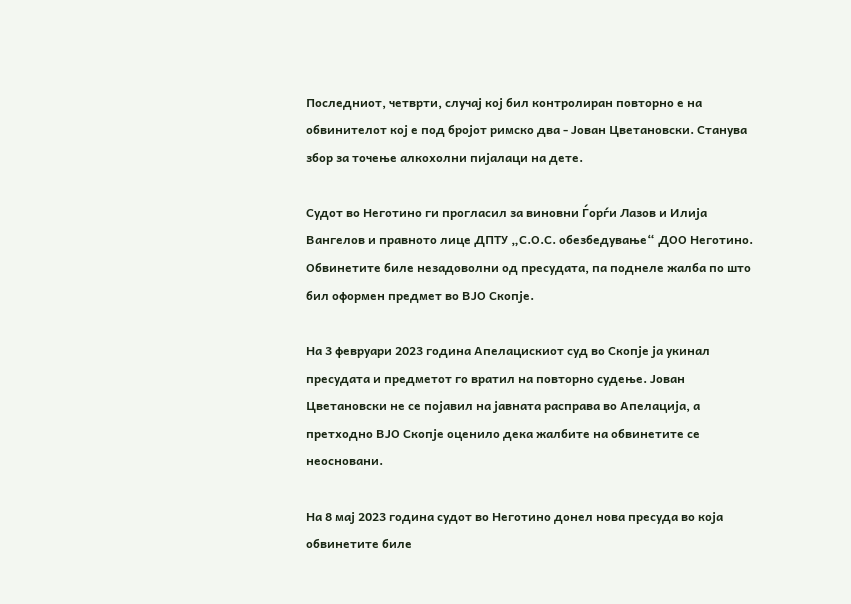Последниот, четврти, случај кој бил контролиран повторно е на обвинителот кој е под бројот римско два - Јован Цветановски. Станува збор за точење алкохолни пијалаци на дете.

Судот во Неготино ги прогласил за виновни Ѓорѓи Лазов и Илија Вангелов и правното лице ДПТУ „С.О.С. обезбедување“ ДОО Неготино. Обвинетите биле незадоволни од пресудата, па поднеле жалба по што бил оформен предмет во ВЈО Скопје.

На 3 февруари 2023 година Апелацискиот суд во Скопје ја укинал пресудата и предметот го вратил на повторно судење. Јован Цветановски не се појавил на јавната расправа во Апелација, а претходно ВЈО Скопје оценило дека жалбите на обвинетите се неосновани.

На 8 мај 2023 година судот во Неготино донел нова пресуда во која обвинетите биле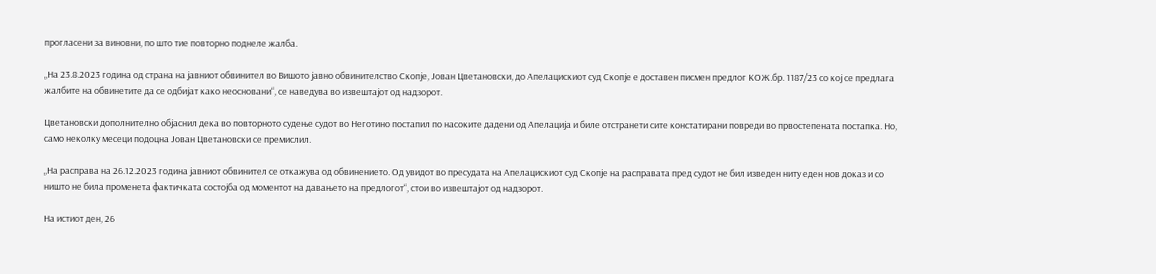прогласени за виновни, по што тие повторно поднеле жалба.

„На 23.8.2023 година од страна на јавниот обвинител во Вишото јавно обвинителство Скопје, Јован Цветановски, до Апелацискиот суд Скопје е доставен писмен предлог КОЖ.бр. 1187/23 со кој се предлага жалбите на обвинетите да се одбијат како неосновани“, се наведува во извештајот од надзорот.

Цветановски дополнително објаснил дека во повторното судење судот во Неготино постапил по насоките дадени од Апелација и биле отстранети сите констатирани повреди во првостепената постапка. Но, само неколку месеци подоцна Јован Цветановски се премислил.

„На расправа на 26.12.2023 година јавниот обвинител се откажува од обвинението. Од увидот во пресудата на Апелацискиот суд Скопје на расправата пред судот не бил изведен ниту еден нов доказ и со ништо не била променета фактичката состојба од моментот на давањето на предлогот“, стои во извештајот од надзорот.

На истиот ден, 26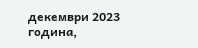декември 2023 година,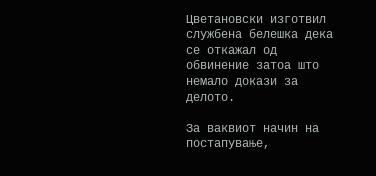Цветановски изготвил службена белешка дека се откажал од обвинение затоа што немало докази за делото.

За ваквиот начин на постапување,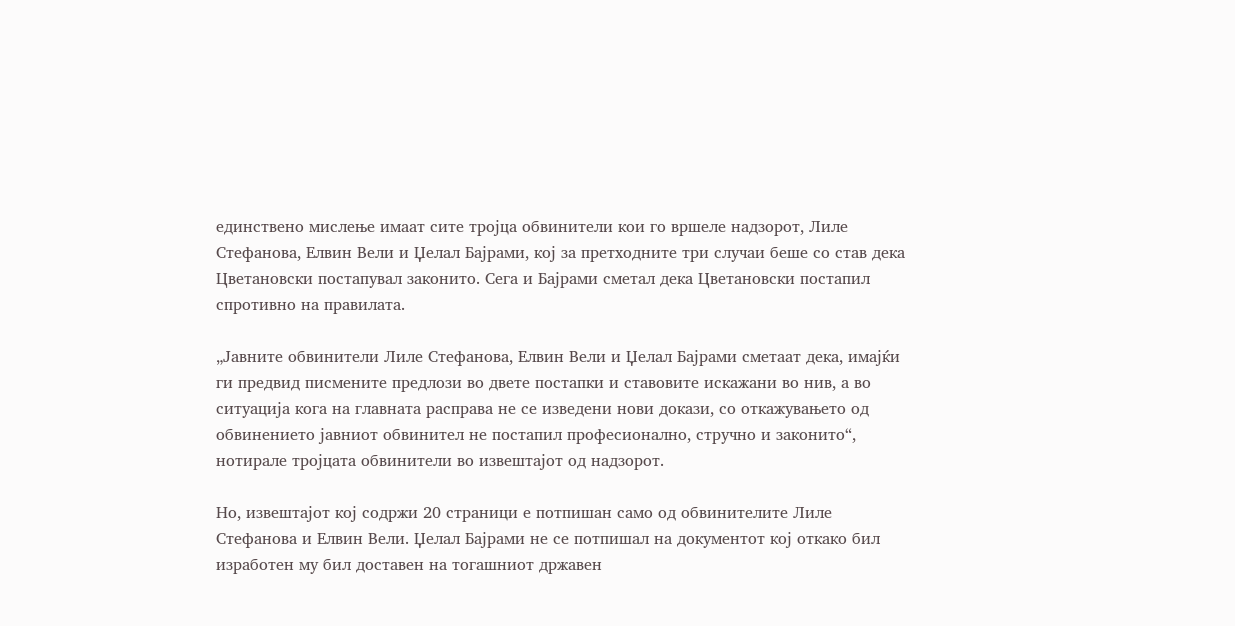единствено мислење имаат сите тројца обвинители кои го вршеле надзорот, Лиле Стефанова, Елвин Вели и Џелал Бајрами, кој за претходните три случаи беше со став дека Цветановски постапувал законито. Сега и Бајрами сметал дека Цветановски постапил спротивно на правилата.

„Јавните обвинители Лиле Стефанова, Елвин Вели и Џелал Бајрами сметаат дека, имајќи ги предвид писмените предлози во двете постапки и ставовите искажани во нив, а во ситуација кога на главната расправа не се изведени нови докази, со откажувањето од обвинението јавниот обвинител не постапил професионално, стручно и законито“, нотирале тројцата обвинители во извештајот од надзорот.

Но, извештајот кој содржи 20 страници е потпишан само од обвинителите Лиле Стефанова и Елвин Вели. Џелал Бајрами не се потпишал на документот кој откако бил изработен му бил доставен на тогашниот државен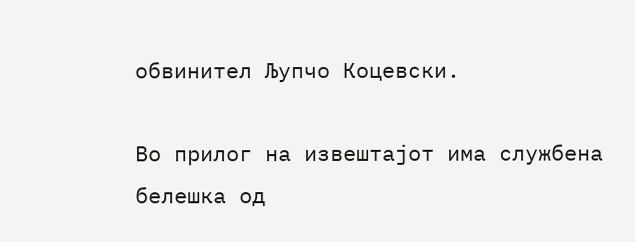обвинител Љупчо Коцевски.

Во прилог на извештајот има службена белешка од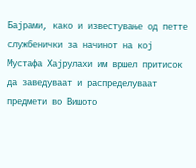Бајрами, како и известување од петте службенички за начинот на кој Мустафа Хајрулахи им вршел притисок да заведуваат и распределуваат предмети во Вишото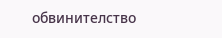обвинителство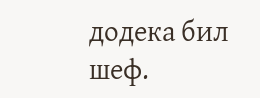додека бил шеф.